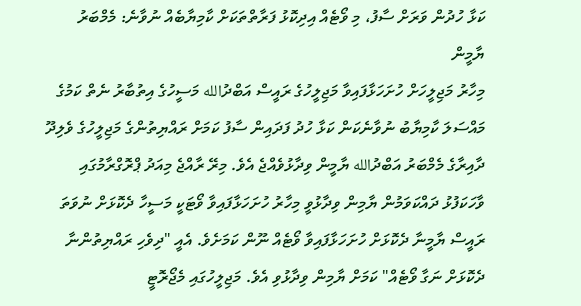ކަޅާ ހުދުން ވަރަށް ސާފު، މި ވޯޓެއް އިދިކޮޅު ފަރާތްތަކަށް ކާމިޔާބެއް ނުވާނެ: މެމްބަރު ޔާމީން
މިހާރު މަޖިލީހަށް ހުށަހަޅާފައިވާ މަޖިލީހުގެ ރައީސް އަބްދުالله މަސީހުގެ އިތުބާރު ނެތް ކަމުގެ މައްސަލަ ކާމިޔާބު ނުވާނެކަން ކަޅާ ހުދު ފަދައިން ސާފު ކަމަށް ރައްޔިތުންގެ މަޖިލީހުގެ ވެލިދޫ ދާއިރާގެ މެމްބަރު އަބްދުالله ޔާމީން ވިދާޅުވެއްޖެ އެވެ. މިރޭ ރާއްޖެ މިއަދު ޕްރޮގްރާމުގައި ވާހަކަފުޅު ދައްކަވަމުން ޔާމިން ވިދާޅުވީ މިހާރު ހުށަހަޅާފައިވާ ވޯޓަކީ މަސީހާ ދެކޮޅަށް ނުވަތަ ރައީސް ޔާމީނާ ދެކޮޅަށް ހުށަހަޅާފައިވާ ވޯޓެއް ނޫން ކަމަށެވެ. އެއީ "ދިވެހި ރައްޔިތުންނާ ދެކޮޅަށް ނަގާ ވޯޓެއް" ކަމަށް ޔާމިން ވިދާޅުވި އެވެ. މަޖިލީހުގައި މެޖޯރޮޓީ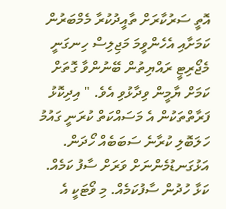އޮތީ ސަރުކާރަށް ތާއީދުކުރާ މެމްބަރުން ކަމަށާއި އެހެންވީމަ މަޖިލިސް ހިނގަނީ މެޖޯރިޓީ ރައްޔިތުން ބޭނުންވާ ގޮތަށް ކަމަށް ޔާމީން ވިދާޅުވި އެވެ. " އިދިކޮޅު ފަރާތްތަކުން އެ މަސައްކަތް ކުރަނީ ގައުމު ހަލަބޮލި ކުރާނެ ސަބަބެއް ހޯދަން. އަޅުގަނޑުމެންނަށް ވަރަށް ސާފު ކަމެއް. ކަޅާ ހުދުން ސާފުކަމެއް. މި ވޯޓަކީ އެ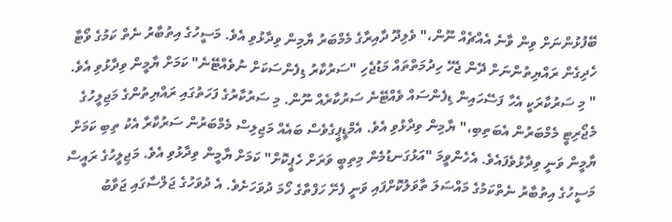ބޭފުޅުންނަށް ވިން ވާނެ އެއްޗެއް ނޫން،" ވެލިދޫ ދާއިރާގެ މެމްބަރު ޔާމިން ވިދާޅުވި އެވެ. މަސީހުގެ އިތުބާރު ނެތް ކަމުގެ ވޯޓާ ހެދިގެން ރައްޔިތުންނަށް ދޭން ޖެހޭ ހިދުމަތްތައް މަޑުޖެހި "ސަރުކާރު ޑިފެންސަކަށް ނުވެއްޓޭނެ" ކަމަށް ޔާމީން ވިދާޅުވި އެވެ. " މި ސަރުކާރަކީ އެހާ ފަސޭހައިން ޑިފެންސައް ވެއްޓޭނެ ސަރުކާރެއް ނޫން. މި ސަރުކާރުގެ ފަހަތުގައި ރައްޔިތުންގެ މަޖިލީހުގެ މެޖޯރިޓީ މެމްބަރުން އެބަތިބި،" ޔާމިން ވިދާޅުވި އެވެ. އެމްޑީޕީގެވެސް ބައެއް މަޖިލިސް މެމްބަރުން ސަރުކާރާ އެކު ތިބި ކަމަށް ޔާމީން ވަނީ ވިދާޅުވެފައެވެ. އެހެންވީމަ "އަޅުގަނޑުމެން މިތިބީ ވަރަށް ހެޕީކޮށް" ކަމަށް ޔާމީން ވިދާޅުވި އެވެ. މަޖިލީހުގެ ރައީސް މަސީހުގެ އިތުބާރު ނެތްކަމުގެ މައްސަލަ ތާވަލުކޮށްފައި ވަނީ ފެށޭ ހަފްތާގެ ހޯމަ ދުވަހަށެވެ. އެ ދުވަހުގެ ޖަލްސާގައި ޖަވާބު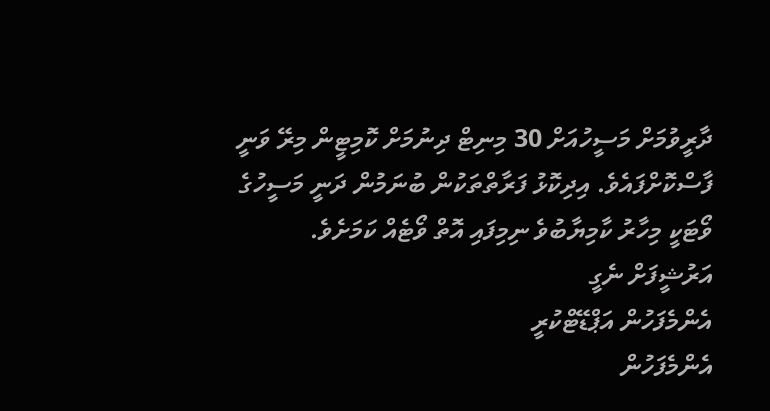ދާރީވުމަށް މަސީހުއަށް 30 މިނިޓް ދިނުމަށް ކޮމިޓީން މިރޭ ވަނީ ފާސްކޮށްފައެވެ. އިދިކޮޅު ފަރާތްތަކުން ބުނަމުން ދަނީ މަސީހުގެ ވޯޓަކީ މިހާރު ކާމިޔާބުވެ ނިމިފައި އޮތް ވޯޓެއް ކަމަށެވެ.
އަރުޝީފަށް ނެގީ
އެންމެފަހުން އަޕްޑޭޓްކުރީ
އެންމެފަހުން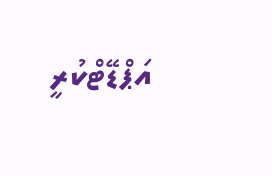އަޕްޑޭޓްކުރީ